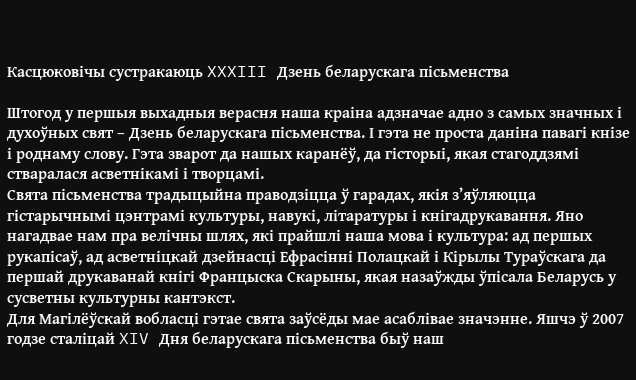Касцюковічы сустракаюць XXXIII Дзень беларускага пісьменства

Штогод у першыя выхадныя верасня наша краіна адзначае адно з самых значных і духоўных свят – Дзень беларускага пісьменства. І гэта не проста даніна павагі кнізе і роднаму слову. Гэта зварот да нашых каранёў, да гісторыі, якая стагоддзямі стваралася асветнікамі і творцамі.
Свята пісьменства традыцыйна праводзіцца ў гарадах, якія з’яўляюцца гістарычнымі цэнтрамі культуры, навукі, літаратуры і кнігадрукавання. Яно нагадвае нам пра велічны шлях, які прайшлі наша мова і культура: ад першых рукапісаў, ад асветніцкай дзейнасці Ефрасінні Полацкай і Кірылы Тураўскага да першай друкаванай кнігі Францыска Скарыны, якая назаўжды ўпісала Беларусь у сусветны культурны кантэкст.
Для Магілёўскай вобласці гэтае свята заўсёды мае асаблівае значэнне. Яшчэ ў 2007 годзе сталіцай XIV Дня беларускага пісьменства быў наш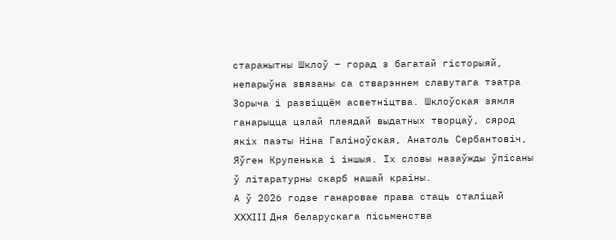старажытны Шклоў – горад з багатай гісторыяй, непарыўна звязаны са стварэннем славутага тэатра Зорыча і развіццём асветніцтва. Шклоўская зямля ганарыцца цэлай плеядай выдатных творцаў, сярод якіх паэты Ніна Галіноўская, Анатоль Сербантовіч, Яўген Крупенька і іншыя. Іх словы назаўжды ўпісаны ў літаратурны скарб нашай краіны.
А ў 2026 годзе ганаровае права стаць сталіцай XXXIII Дня беларускага пісьменства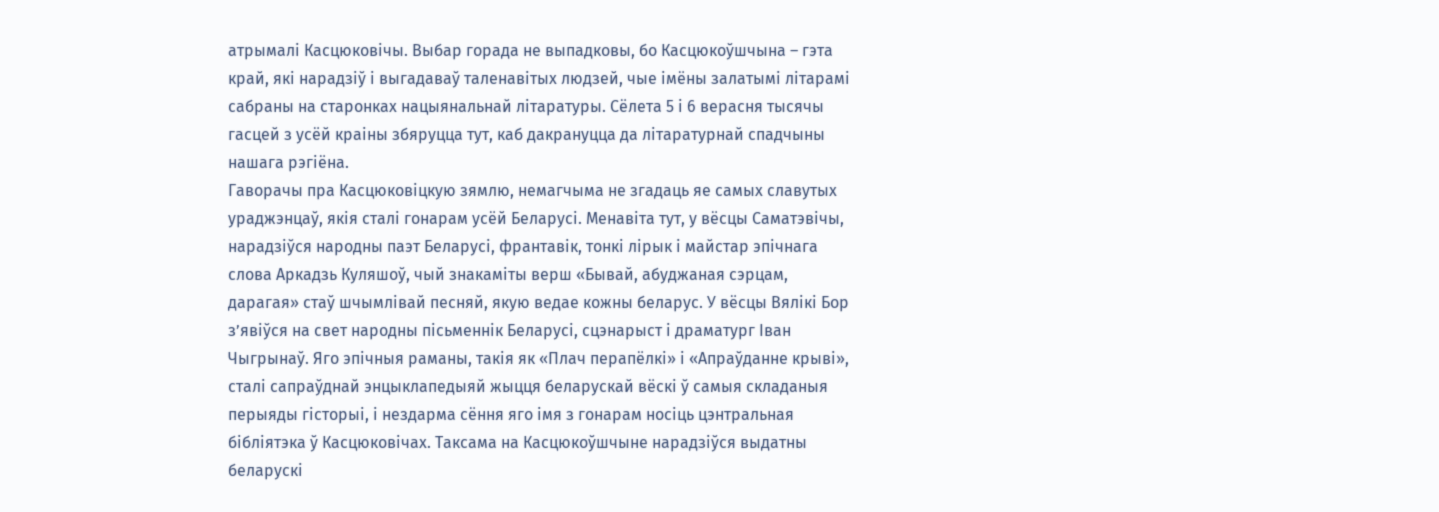атрымалі Касцюковічы. Выбар горада не выпадковы, бо Касцюкоўшчына – гэта край, які нарадзіў і выгадаваў таленавітых людзей, чые імёны залатымі літарамі сабраны на старонках нацыянальнай літаратуры. Сёлета 5 і 6 верасня тысячы гасцей з усёй краіны збяруцца тут, каб дакрануцца да літаратурнай спадчыны нашага рэгіёна.
Гаворачы пра Касцюковіцкую зямлю, немагчыма не згадаць яе самых славутых ураджэнцаў, якія сталі гонарам усёй Беларусі. Менавіта тут, у вёсцы Саматэвічы, нарадзіўся народны паэт Беларусі, франтавік, тонкі лірык і майстар эпічнага слова Аркадзь Куляшоў, чый знакаміты верш «Бывай, абуджаная сэрцам, дарагая» стаў шчымлівай песняй, якую ведае кожны беларус. У вёсцы Вялікі Бор з’явіўся на свет народны пісьменнік Беларусі, сцэнарыст і драматург Іван Чыгрынаў. Яго эпічныя раманы, такія як «Плач перапёлкі» і «Апраўданне крыві», сталі сапраўднай энцыклапедыяй жыцця беларускай вёскі ў самыя складаныя перыяды гісторыі, і нездарма сёння яго імя з гонарам носіць цэнтральная бібліятэка ў Касцюковічах. Таксама на Касцюкоўшчыне нарадзіўся выдатны беларускі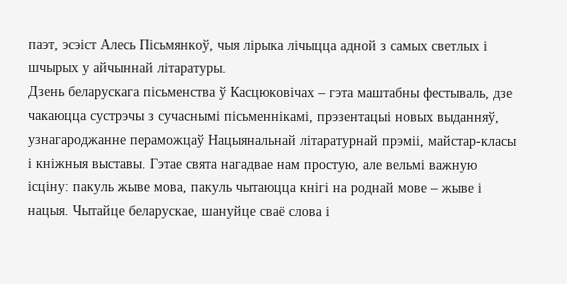паэт, эсэіст Алесь Пісьмянкоў, чыя лірыка лічыцца адной з самых светлых і шчырых у айчыннай літаратуры.
Дзень беларускага пісьменства ў Касцюковічах – гэта маштабны фестываль, дзе чакаюцца сустрэчы з сучаснымі пісьменнікамі, прэзентацыі новых выданняў, узнагароджанне пераможцаў Нацыянальнай літаратурнай прэміі, майстар-класы і кніжныя выставы. Гэтае свята нагадвае нам простую, але вельмі важную ісціну: пакуль жыве мова, пакуль чытаюцца кнігі на роднай мове – жыве і нацыя. Чытайце беларускае, шануйце сваё слова і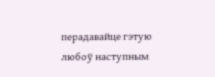перадавайце гэтую любоў наступным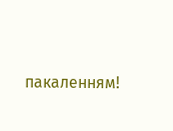пакаленням!